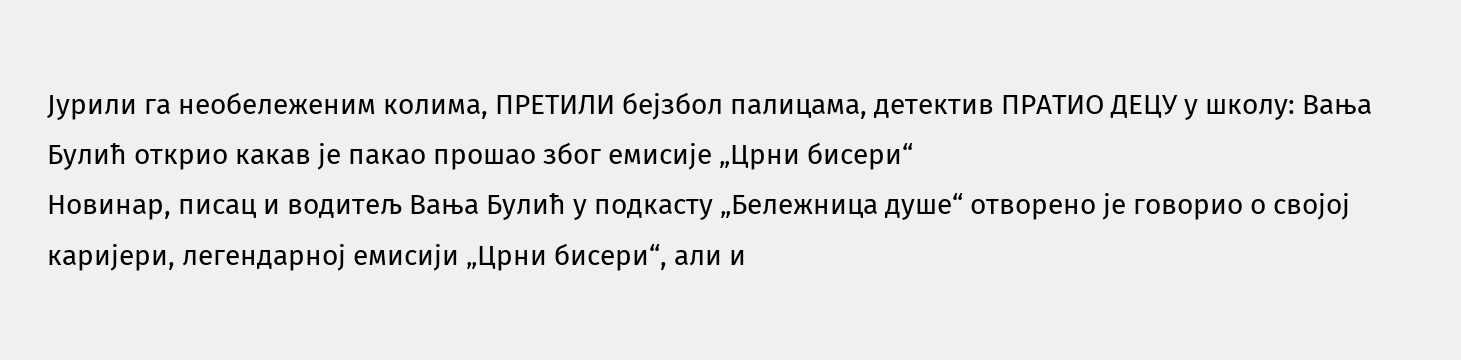Јурили га необележеним колима, ПРЕТИЛИ бејзбол палицама, детектив ПРАТИО ДЕЦУ у школу: Вања Булић открио какав је пакао прошао због емисије „Црни бисери“
Новинар, писац и водитељ Вања Булић у подкасту „Бележница душе“ отворено је говорио о својој каријери, легендарној емисији „Црни бисери“, али и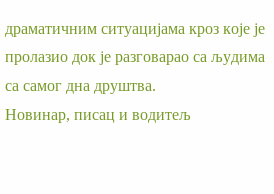драматичним ситуацијама кроз које је пролазио док је разговарао са људима са самог дна друштва.
Новинар, писац и водитељ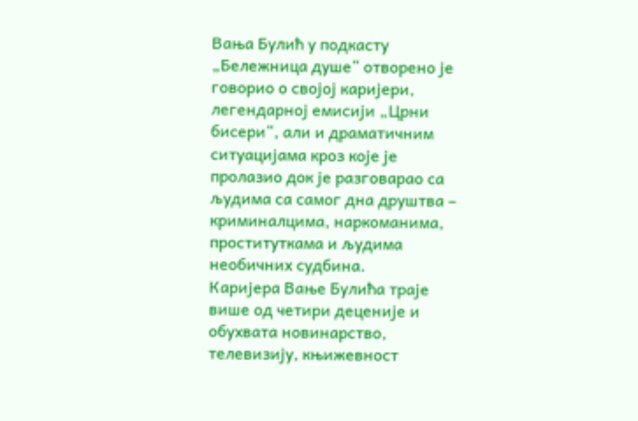Вања Булић у подкасту „Бележница душе“ отворено је говорио о својој каријери, легендарној емисији „Црни бисери“, али и драматичним ситуацијама кроз које је пролазио док је разговарао са људима са самог дна друштва – криминалцима, наркоманима, проституткама и људима необичних судбина.
Каријера Вање Булића траје више од четири деценије и обухвата новинарство, телевизију, књижевност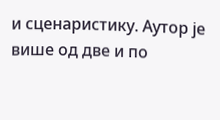и сценаристику. Аутор је више од две и по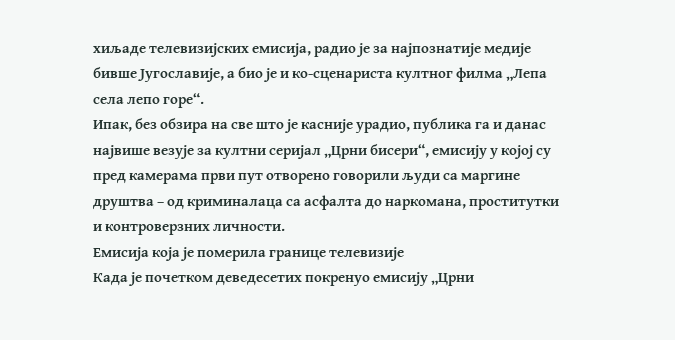хиљаде телевизијских емисија, радио је за најпознатије медије бивше Југославије, а био је и ко-сценариста култног филма „Лепа села лепо горе“.
Ипак, без обзира на све што је касније урадио, публика га и данас највише везује за култни серијал „Црни бисери“, емисију у којој су пред камерама први пут отворено говорили људи са маргине друштва – од криминалаца са асфалта до наркомана, проститутки и контроверзних личности.
Емисија која је померила границе телевизије
Када је почетком деведесетих покренуо емисију „Црни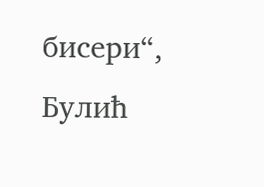бисери“, Булић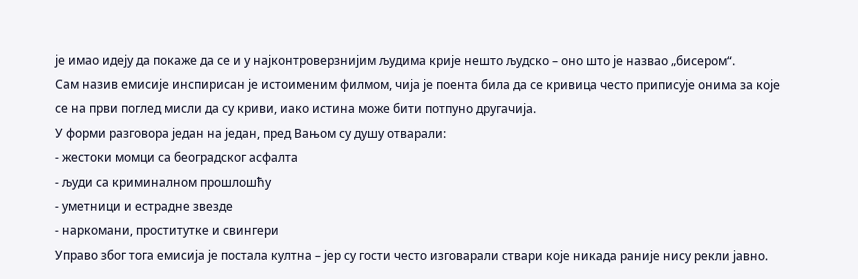је имао идеју да покаже да се и у најконтроверзнијим људима крије нешто људско – оно што је назвао „бисером“.
Сам назив емисије инспирисан је истоименим филмом, чија је поента била да се кривица често приписује онима за које се на први поглед мисли да су криви, иако истина може бити потпуно другачија.
У форми разговора један на један, пред Вањом су душу отварали:
- жестоки момци са београдског асфалта
- људи са криминалном прошлошћу
- уметници и естрадне звезде
- наркомани, проститутке и свингери
Управо због тога емисија је постала култна – јер су гости често изговарали ствари које никада раније нису рекли јавно.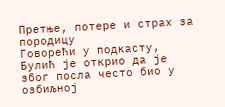Претње, потере и страх за породицу
Говорећи у подкасту, Булић је открио да је због посла често био у озбиљној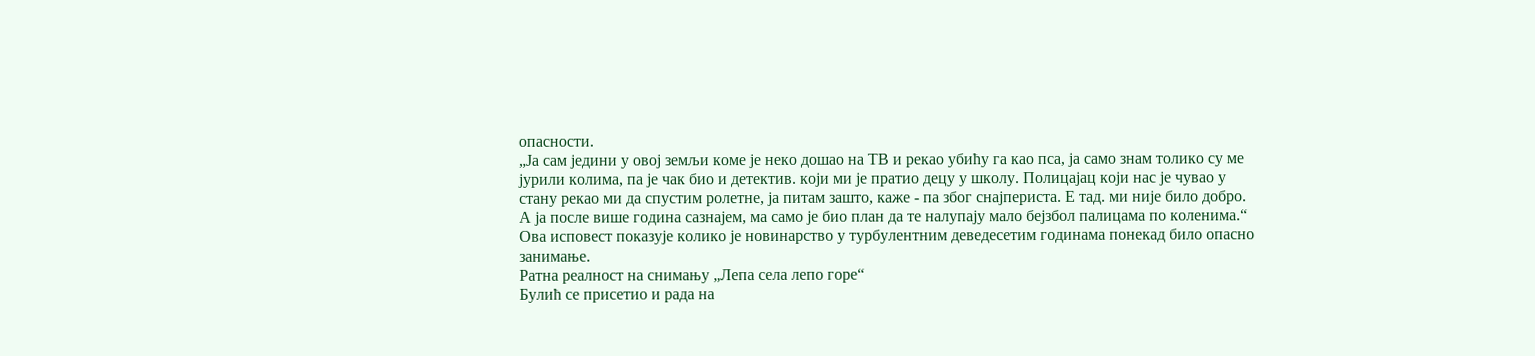опасности.
„Ја сам једини у овој земљи коме је неко дошао на ТВ и рекао убићу га као пса, ја само знам толико су ме јурили колима, па је чак био и детектив. који ми је пратио децу у школу. Полицајац који нас је чувао у стану рекао ми да спустим ролетне, ја питам зашто, каже - па због снајпериста. Е тад. ми није било добро. А ја после више година сазнајем, ма само је био план да те налупају мало бејзбол палицама по коленима.“
Ова исповест показује колико је новинарство у турбулентним деведесетим годинама понекад било опасно занимање.
Ратна реалност на снимању „Лепа села лепо горе“
Булић се присетио и рада на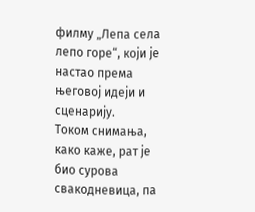филму „Лепа села лепо горе“, који је настао према његовој идеји и сценарију.
Током снимања, како каже, рат је био сурова свакодневица, па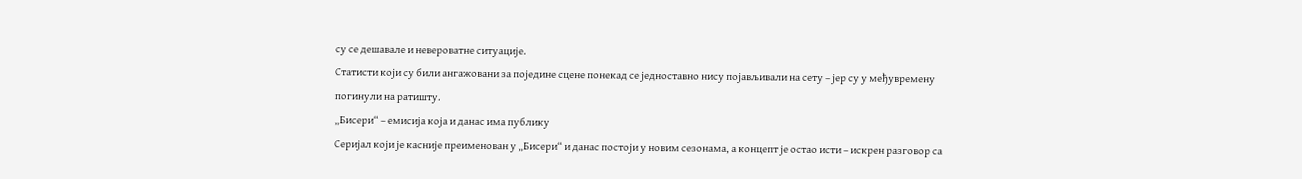су се дешавале и невероватне ситуације.
Статисти који су били ангажовани за поједине сцене понекад се једноставно нису појављивали на сету – јер су у међувремену погинули на ратишту.
„Бисери“ – емисија која и данас има публику
Серијал који је касније преименован у „Бисери“ и данас постоји у новим сезонама, а концепт је остао исти – искрен разговор са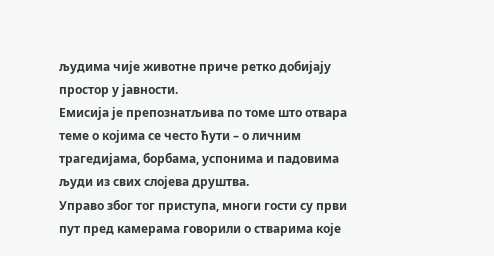људима чије животне приче ретко добијају простор у јавности.
Емисија је препознатљива по томе што отвара теме о којима се често ћути – о личним трагедијама, борбама, успонима и падовима људи из свих слојева друштва.
Управо због тог приступа, многи гости су први пут пред камерама говорили о стварима које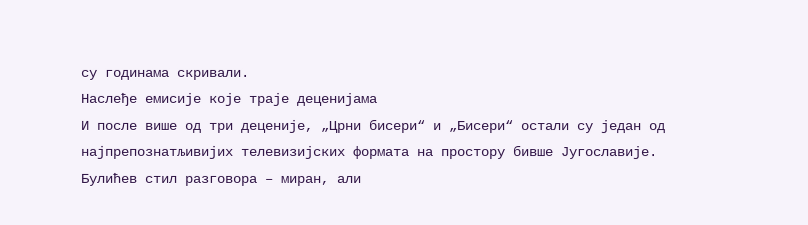су годинама скривали.
Наслеђе емисије које траје деценијама
И после више од три деценије, „Црни бисери“ и „Бисери“ остали су један од најпрепознатљивијих телевизијских формата на простору бивше Југославије.
Булићев стил разговора – миран, али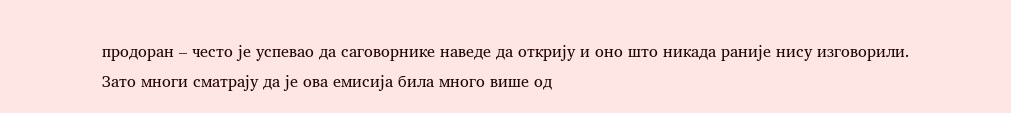продоран – често је успевао да саговорнике наведе да открију и оно што никада раније нису изговорили.
Зато многи сматрају да је ова емисија била много више од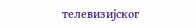телевизијског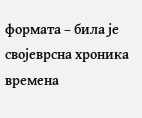формата – била је својеврсна хроника времена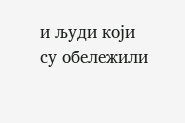и људи који су обележили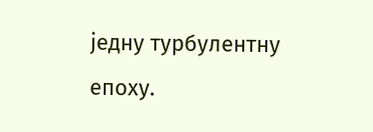једну турбулентну епоху.